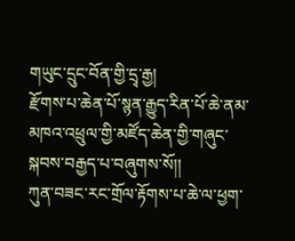གཡུང་དྲུང་བོན་གྱི་དྲྭ་རྒྱ།
རྫོགས་པ་ཆེན་པོ་སྙན་རྒྱུད་རིན་པོ་ཆེ་ནམ་མཁའ་འཕྲུལ་གྱི་མཛོད་ཆེན་གྱི་གཞུང་སྐབས་བརྒྱད་པ་བཞུགས་སོ།།
ཀུན་བཟང་རང་གྲོལ་རྟོགས་པ་ཆེ་ལ་ཕྱག་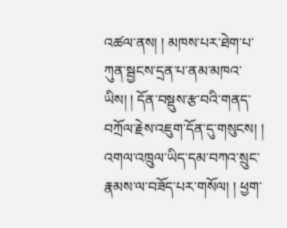འཚལ་ནས། ། མཁས་པར་ཐེག་པ་ཀུན་སྦྱངས་དྲན་པ་ནམ་མཁའ་ཡིས། ། དོན་བསྡུས་རྩ་བའི་གནད་བཀྲོལ་རྗེས་འཇུག་དོན་དུ་གསུངས། ། འགལ་འཁྲུལ་ཡིད་དམ་བཀའ་སྲུང་རྣམས་ལ་བཟོད་པར་གསོལ། ། ཕྱག་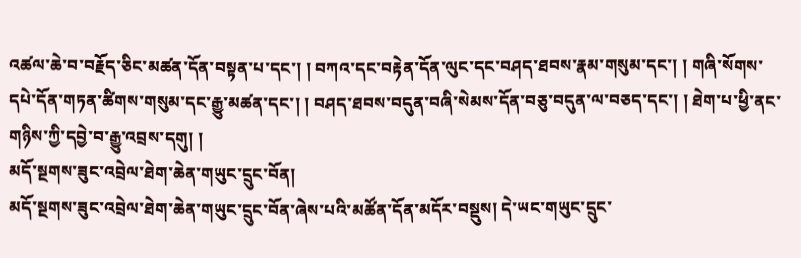འཚལ་ཆེ་བ་བརྗོད་ཅིང་མཚན་དོན་བསྟན་པ་དང་། ། བཀའ་དང་བརྟེན་དོན་ལུང་དང་བཤད་ཐབས་རྣམ་གསུམ་དང་། ། གཞི་སོགས་དཔེ་དོན་གཏན་ཚིགས་གསུམ་དང་རྒྱུ་མཚན་དང་། ། བཤད་ཐབས་བདུན་བཞི་སེམས་དོན་བཅུ་བདུན་ལ་བཅད་དང་། ། ཐེག་པ་ཕྱི་ནང་གཉིས་ཀྱི་དབྱེ་བ་རྒྱུ་འབྲས་དགུ། །
མདོ་སྔགས་ཟུང་འབྲེལ་ཐེག་ཆེན་གཡུང་དྲུང་བོན།
མདོ་སྔགས་ཟུང་འབྲེལ་ཐེག་ཆེན་གཡུང་དྲུང་བོན་ཞེས་པའི་མཚོན་དོན་མདོར་བསྡུས། དེ་ཡང་གཡུང་དྲུང་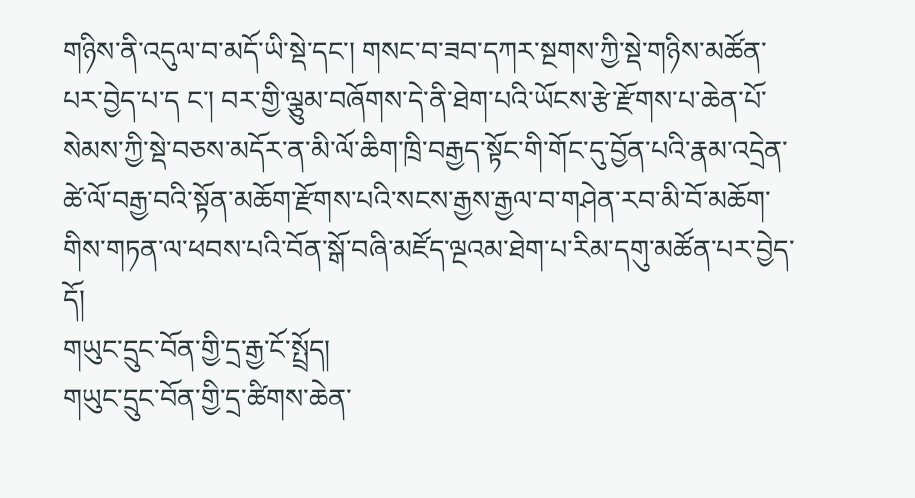གཉིས་ནི་འདུལ་བ་མདོ་ཡི་སྡེ་དང་། གསང་བ་ཟབ་དཀར་སྔགས་ཀྱི་སྡེ་གཉིས་མཚོན་པར་བྱེད་པ་ད ང་། བར་གྱི་ལྕུམ་བཞོགས་དེ་ནི་ཐེག་པའི་ཡོངས་རྩེ་རྫོགས་པ་ཆེན་པོ་སེམས་ཀྱི་སྡེ་བཅས་མདོར་ན་མི་ལོ་ཆིག་ཁྲི་བརྒྱད་སྟོང་གི་གོང་དུ་བྱོན་པའི་རྣམ་འདྲེན་ཚེ་ལོ་བརྒྱ་བའི་སྟོན་མཆོག་རྫོགས་པའི་སངས་རྒྱས་རྒྱལ་བ་གཤེན་རབ་མི་བོ་མཆོག་གིས་གཏན་ལ་ཕབས་པའི་བོན་སྒོ་བཞི་མཛོད་ལྔའམ་ཐེག་པ་རིམ་དགུ་མཚོན་པར་བྱེད་དོ།
གཡུང་དྲུང་བོན་གྱི་དྲ་རྒྱ་ངོ་སྤྲོད།
གཡུང་དྲུང་བོན་གྱི་དྲ་ཚིགས་ཆེན་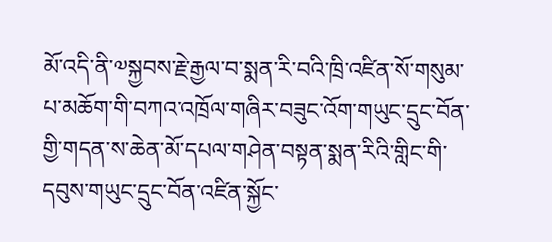མོ་འདི་ནི་༧སྐྱབས་རྗེ་རྒྱལ་བ་སྨན་རི་བའི་ཁྲི་འཛིན་སོ་གསུམ་པ་མཆོག་གི་བཀའ་འཁྲོལ་གཞིར་བཟུང་འོག་གཡུང་དྲུང་བོན་གྱི་གདན་ས་ཆེན་མོ་དཔལ་གཤེན་བསྟན་སྨན་རིའི་གླིང་གི་དབུས་གཡུང་དྲུང་བོན་འཛིན་སྐྱོང་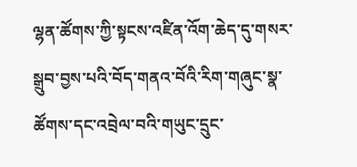ལྷན་ཚོགས་ཀྱི་སྟངས་འཛིན་འོག་ཆེད་དུ་གསར་སྒྲུབ་བྱས་པའི་བོད་གནའ་བོའི་རིག་གཞུང་སྣ་ཚོགས་དང་འབྲེལ་བའི་གཡུང་དྲུང་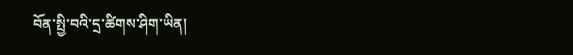བོན་སྤྱི་བའི་དྲ་ཚིགས་ཤིག་ཡིན།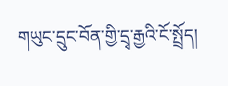གཡུང་དྲུང་བོན་གྱི་དྲྭ་རྒྱའི་ངོ་སྤྲོད།